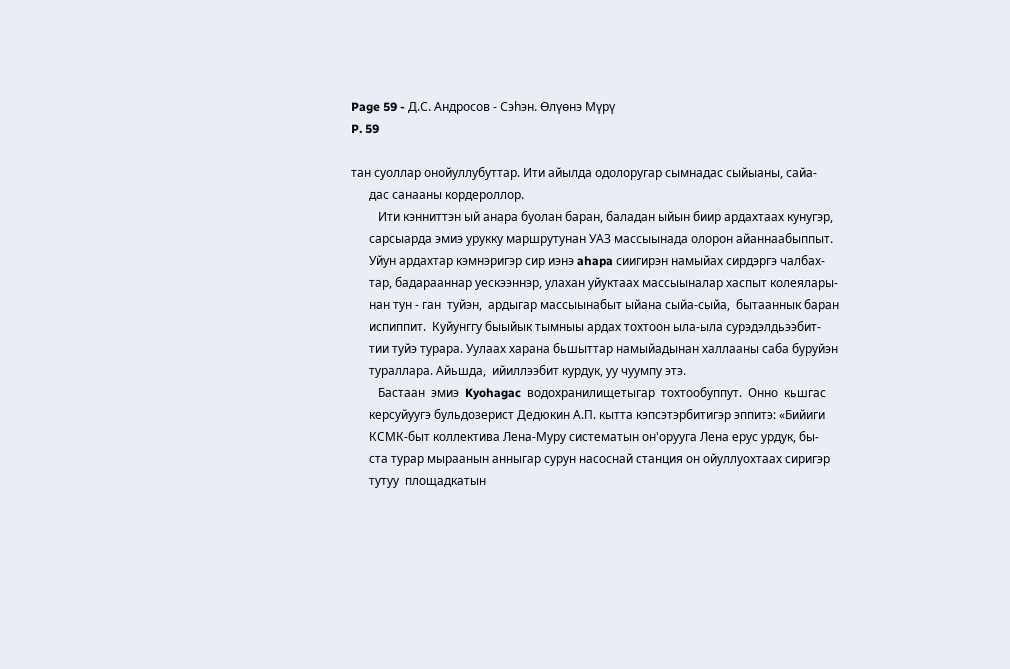Page 59 - Д.С. Андросов - Сэһэн. Өлүөнэ Мүрү
P. 59

тан суоллар онойуллубуттар. Ити айылда одолоругар сымнадас сыйыаны, сайа-
      дас санааны кордероллор.
         Ити кэнниттэн ый анара буолан баран, баладан ыйын биир ардахтаах кунугэр,
      сарсыарда эмиэ урукку маршрутунан УАЗ массыынада олорон айаннаабыппыт.
      Уйун ардахтар кэмнэригэр сир иэнэ ahapa сиигирэн намыйах сирдэргэ чалбах-
      тар, бадарааннар уескээннэр, улахан уйуктаах массыыналар хаспыт колеялары-
      нан тун - ган  туйэн,  ардыгар массыынабыт ыйана сыйа-сыйа,  бытааннык баран
      испиппит.  Куйунггу быыйык тымныы ардах тохтоон ыла-ыла сурэдэлдьээбит-
      тии туйэ турара. Уулаах харана бьшыттар намыйадынан халлааны саба буруйэн
      тураллара. Айьшда,  ийиллээбит курдук, уу чуумпу этэ.
         Бастаан  эмиэ  Kyohagac  водохранилищетыгар  тохтообуппут.  Онно  кьшгас
      керсуйуугэ бульдозерист Дедюкин А.П. кытта кэпсэтэрбитигэр эппитэ: «Бийиги
      КСМК-быт коллектива Лена-Муру систематын он'орууга Лена ерус урдук, бы-
      ста турар мыраанын анныгар сурун насоснай станция он ойуллуохтаах сиригэр
      тутуу  площадкатын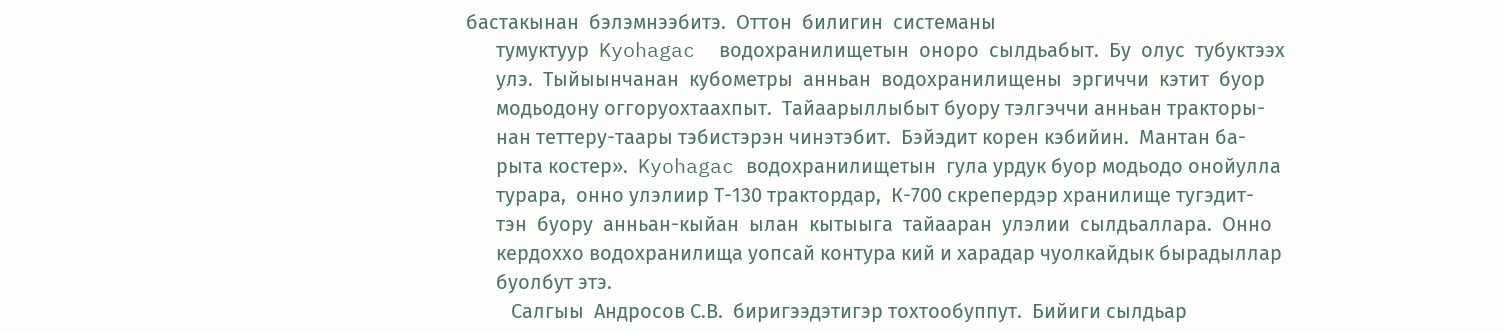бастакынан  бэлэмнээбитэ.  Оттон  билигин  системаны
      тумуктуур  Kyohagac  водохранилищетын  оноро  сылдьабыт.  Бу  олус  тубуктээх
      улэ.  Тыйыынчанан  кубометры  анньан  водохранилищены  эргиччи  кэтит  буор
      модьодону оггоруохтаахпыт.  Тайаарыллыбыт буору тэлгэччи анньан тракторы-
      нан теттеру-таары тэбистэрэн чинэтэбит.  Бэйэдит корен кэбийин.  Мантан ба-
      рыта костер».  Kyohagac водохранилищетын  гула урдук буор модьодо онойулла
      турара,  онно улэлиир Т-130 трактордар,  К-700 скрепердэр хранилище тугэдит-
      тэн  буору  анньан-кыйан  ылан  кытыыга  тайааран  улэлии  сылдьаллара.  Онно
      кердоххо водохранилища уопсай контура кий и харадар чуолкайдык бырадыллар
      буолбут этэ.
         Салгыы  Андросов С.В.  биригээдэтигэр тохтообуппут.  Бийиги сылдьар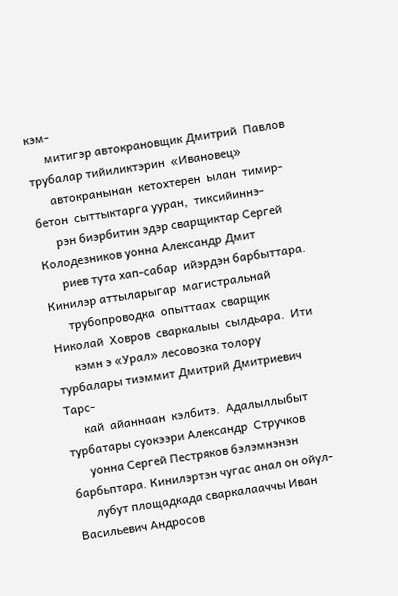кэм-
      митигэр автокрановщик Дмитрий  Павлов трубалар тийиликтэрин  «Ивановец»
      автокранынан  кетохтерен  ылан  тимир-бетон  сыттыктарга ууран,  тиксийиннэ-
      рэн биэрбитин эдэр сварщиктар Сергей  Колодезников уонна Александр Дмит
      риев тута хап-сабар  ийэрдэн барбыттара.  Кинилэр аттыларыгар  магистральнай
      трубопроводка  опыттаах  сварщик  Николай  Ховров  сваркалыы  сылдьара.  Ити
      кэмн э «Урал» лесовозка толору турбалары тиэммит Дмитрий Дмитриевич Тарс-
      кай  айаннаан  кэлбитэ.  Адалыллыбыт турбатары суокээри Александр  Стручков
      уонна Сергей Пестряков бэлэмнэнэн барбьптара. Кинилэртэн чугас анал он ойул-
      лубут площадкада сваркалааччы Иван Васильевич Андросов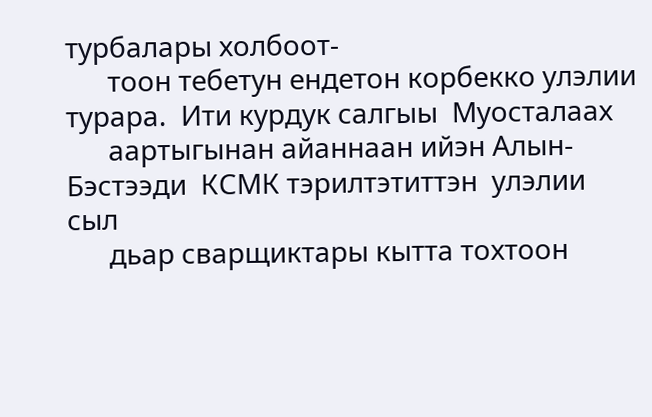турбалары холбоот-
      тоон тебетун ендетон корбекко улэлии турара.  Ити курдук салгыы  Муосталаах
      аартыгынан айаннаан ийэн Алын-Бэстээди  КСМК тэрилтэтиттэн  улэлии сыл
      дьар сварщиктары кытта тохтоон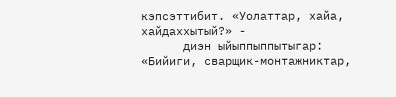кэпсэттибит. «Уолаттар, хайа, хайдаххытый?» -
      диэн ыйыппыппытыгар: «Бийиги, сварщик-монтажниктар,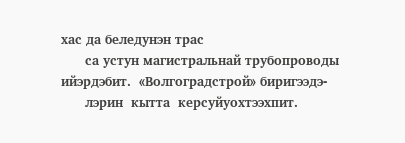хас да беледунэн трас
      са устун магистральнай трубопроводы ийэрдэбит.  «Волгоградстрой» биригээдэ-
      лэрин  кытта  керсуйуохтээхпит.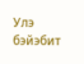Улэ  бэйэбит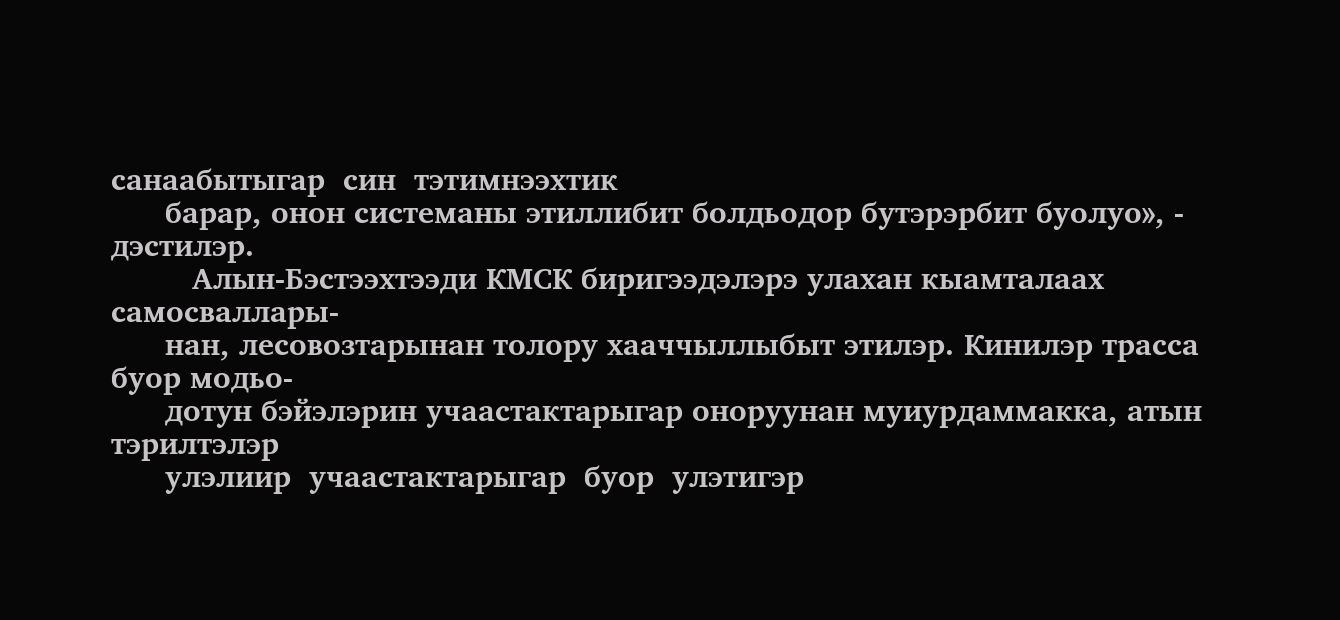санаабытыгар  син  тэтимнээхтик
      барар, онон системаны этиллибит болдьодор бутэрэрбит буолуо», - дэстилэр.
         Алын-Бэстээхтээди КМСК биригээдэлэрэ улахан кыамталаах самосваллары-
      нан, лесовозтарынан толору хааччыллыбыт этилэр. Кинилэр трасса буор модьо-
      дотун бэйэлэрин учаастактарыгар оноруунан муиурдаммакка, атын тэрилтэлэр
      улэлиир  учаастактарыгар  буор  улэтигэр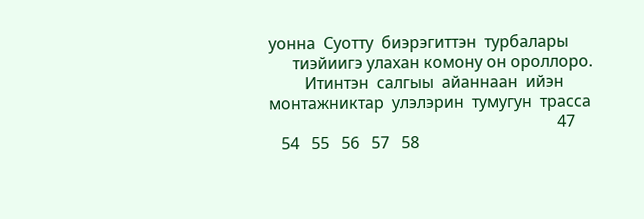уонна  Суотту  биэрэгиттэн  турбалары
      тиэйиигэ улахан комону он ороллоро.
         Итинтэн  салгыы  айаннаан  ийэн  монтажниктар  улэлэрин  тумугун  трасса
                                                                        47
   54   55   56   57   58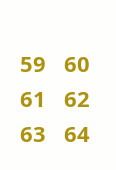59   60   61   62   63   64